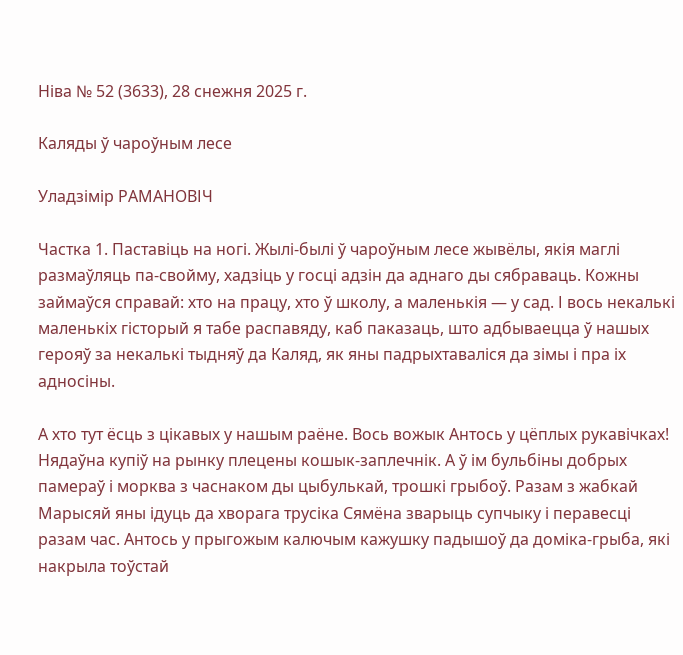Ніва № 52 (3633), 28 cнежня 2025 г.

Каляды ў чароўным лесе

Уладзімір РАМАНОВІЧ

Частка 1. Паставіць на ногі. Жылі-былі ў чароўным лесе жывёлы, якія маглі размаўляць па-свойму, хадзіць у госці адзін да аднаго ды сябраваць. Кожны займаўся справай: хто на працу, хто ў школу, а маленькія — у сад. І вось некалькі маленькіх гісторый я табе распавяду, каб паказаць, што адбываецца ў нашых герояў за некалькі тыдняў да Каляд, як яны падрыхтаваліся да зімы і пра іх адносіны.

А хто тут ёсць з цікавых у нашым раёне. Вось вожык Антось у цёплых рукавічках! Нядаўна купіў на рынку плецены кошык-заплечнік. А ў ім бульбіны добрых памераў і морква з часнаком ды цыбулькай, трошкі грыбоў. Разам з жабкай Марысяй яны ідуць да хворага трусіка Сямёна зварыць супчыку і перавесці разам час. Антось у прыгожым калючым кажушку падышоў да доміка-грыба, які накрыла тоўстай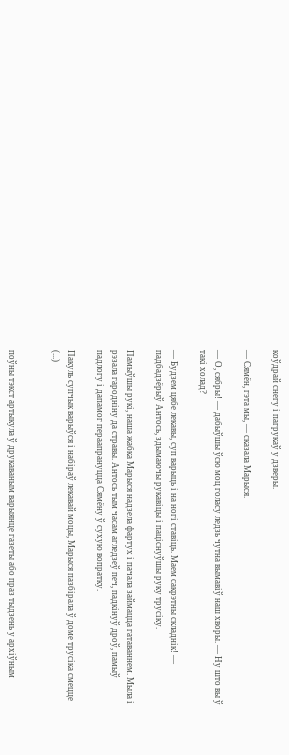коўдрай снегу і пагрукаў у дзверы.

— Сямён, гэта мы, — сказала Марыся.

— О, сябры! — дабыўшы ўсю моц голасу ледзь чутна вымавіў наш хворы. — Ну што вы ў такі холад?

— Будзем цябе лекавы, суп варыць і на ногі ставіць. Маем сакрэтны складнік! — падбадзёрыў Антось, здымаючы рукавіцы і паціснуўшы руку трусіку.

Памыўшы рукі, наша жабка Марыся надзела фартух і пачала займацца гатаваннем. Мыла і рэзала гародніну да стравы. Антось тым часам агледзеў печ, падкінуў дроў, памыў падлогу і дапамог пераапрануцца Сямёну ў сухую вопратку.

Пакуль супчык варыўся і набіраў лекавай моцы, Марыся пазбірала ў доме трусіка смецце (...)


поўны тэкст артыкула ў друкаваным варыянце газеты або праз тыдзень у архіўным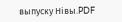выпуску Нівы.PDF